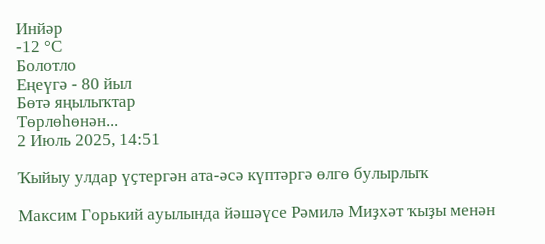Инйәр
-12 °С
Болотло
Еңеүгә - 80 йыл
Бөтә яңылыҡтар
Төрлөһөнән...
2 Июль 2025, 14:51

Ҡыйыу улдар үҫтергән ата-әсә күптәргә өлгө булырлыҡ

Максим Горький ауылында йәшәүсе Рәмилә Миҙхәт ҡыҙы менән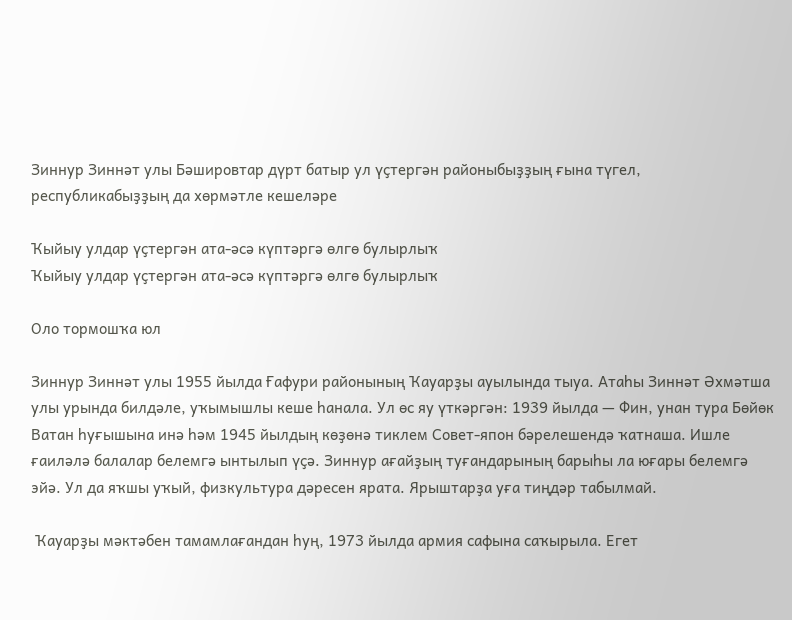Зиннур Зиннәт улы Бәшировтар дүрт батыр ул үҫтергән районыбыҙҙың ғына түгел, республикабыҙҙың да хөрмәтле кешеләре

Ҡыйыу улдар үҫтергән ата-әсә күптәргә өлгө булырлыҡ
Ҡыйыу улдар үҫтергән ата-әсә күптәргә өлгө булырлыҡ

Оло тормошҡа юл

Зиннур Зиннәт улы 1955 йылда Ғафури районының Ҡауарҙы ауылында тыуа. Атаһы Зиннәт Әхмәтша улы урында билдәле, уҡымышлы кеше һанала. Ул өс яу үткәргән: 1939 йылда — Фин, унан тура Бөйөк Ватан һуғышына инә һәм 1945 йылдың көҙөнә тиклем Совет-япон бәрелешендә ҡатнаша. Ишле ғаиләлә балалар белемгә ынтылып үҫә. Зиннур ағайҙың туғандарының барыһы ла юғары белемгә эйә. Ул да яҡшы уҡый, физкультура дәресен ярата. Ярыштарҙа уға тиңдәр табылмай.

 Ҡауарҙы мәктәбен тамамлағандан һуң, 1973 йылда армия сафына саҡырыла. Егет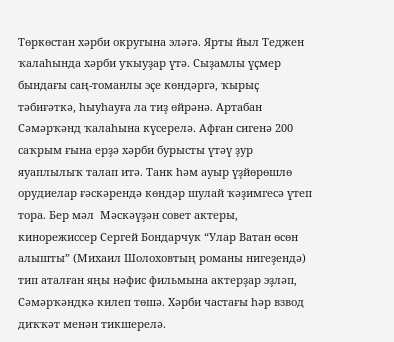Төркөстан хәрби округына эләгә. Ярты йыл Теджен ҡалаһында хәрби уҡыуҙар үтә. Сыҙамлы үҫмер бындағы саң-томанлы эҫе көндәргә, ҡырыҫ тәбиғәткә, һыуһауға ла тиҙ өйрәнә. Артабан Сәмәрҡәнд ҡалаһына күсерелә. Афған сигенә 200 саҡрым ғына ерҙә хәрби бурысты үтәү ҙур яуаплылыҡ талап итә. Танк һәм ауыр үҙйөрөшлө орудиелар ғәскәрендә көндәр шулай ҡәҙимгесә үтеп тора. Бер мәл  Мәскәүҙән совет актеры, кинорежиссер Сергей Бондарчук “Улар Ватан өсөн алышты” (Михаил Шолоховтың романы нигеҙендә) тип аталған яңы нәфис фильмына актерҙар эҙләп, Сәмәрҡәндкә килеп төшә. Хәрби частағы һәр взвод диҡҡәт менән тикшерелә.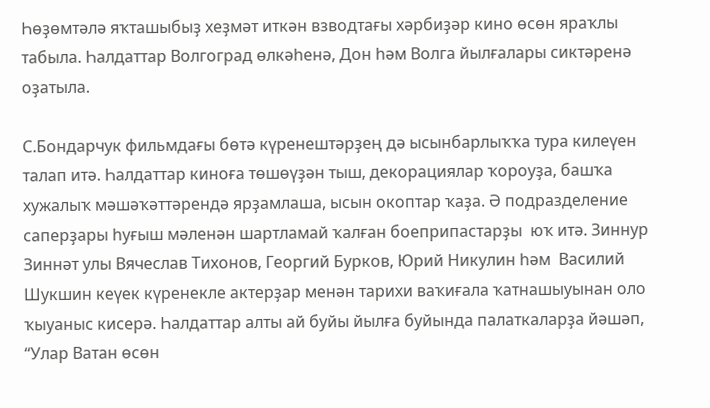Һөҙөмтәлә яҡташыбыҙ хеҙмәт иткән взводтағы хәрбиҙәр кино өсөн яраҡлы табыла. Һалдаттар Волгоград өлкәһенә, Дон һәм Волга йылғалары сиктәренә оҙатыла.

С.Бондарчук фильмдағы бөтә күренештәрҙең дә ысынбарлыҡҡа тура килеүен талап итә. Һалдаттар киноға төшөүҙән тыш, декорациялар ҡороуҙа, башҡа хужалыҡ мәшәҡәттәрендә ярҙамлаша, ысын окоптар ҡаҙа. Ә подразделение саперҙары һуғыш мәленән шартламай ҡалған боеприпастарҙы  юҡ итә. Зиннур Зиннәт улы Вячеслав Тихонов, Георгий Бурков, Юрий Никулин һәм  Василий Шукшин кеүек күренекле актерҙар менән тарихи ваҡиғала ҡатнашыуынан оло ҡыуаныс кисерә. Һалдаттар алты ай буйы йылға буйында палаткаларҙа йәшәп, “Улар Ватан өсөн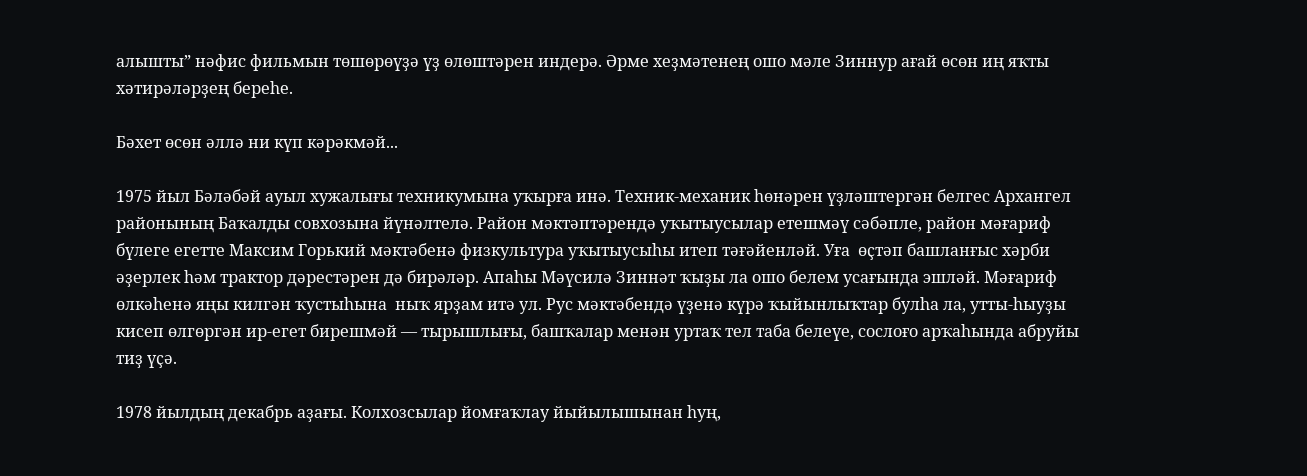алышты” нәфис фильмын төшөрөүҙә үҙ өлөштәрен индерә. Әрме хеҙмәтенең ошо мәле Зиннур ағай өсөн иң яҡты хәтирәләрҙең береһе.

Бәхет өсөн әллә ни күп кәрәкмәй...

1975 йыл Бәләбәй ауыл хужалығы техникумына уҡырға инә. Техник-механик һөнәрен үҙләштергән белгес Архангел районының Баҡалды совхозына йүнәлтелә. Район мәктәптәрендә уҡытыусылар етешмәү сәбәпле, район мәғариф бүлеге егетте Максим Горький мәктәбенә физкультура уҡытыусыһы итеп тәғәйенләй. Уға  өҫтәп башланғыс хәрби әҙерлек һәм трактор дәрестәрен дә бирәләр. Апаһы Мәүсилә Зиннәт ҡыҙы ла ошо белем усағында эшләй. Мәғариф өлкәһенә яңы килгән ҡустыһына  ныҡ ярҙам итә ул. Рус мәктәбендә үҙенә күрә ҡыйынлыҡтар булһа ла, утты-һыуҙы кисеп өлгөргән ир-егет бирешмәй — тырышлығы, башҡалар менән уртаҡ тел таба белеүе, сослоғо арҡаһында абруйы тиҙ үҫә.

1978 йылдың декабрь аҙағы. Колхозсылар йомғаҡлау йыйылышынан һуң,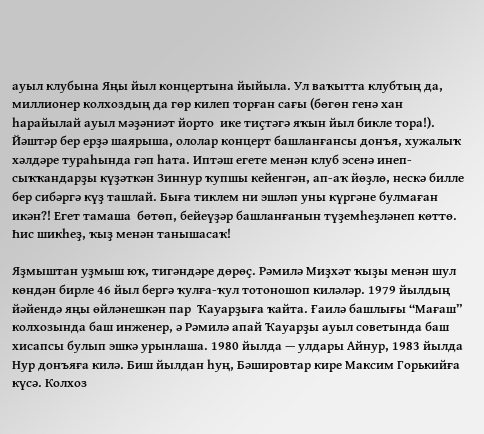ауыл клубына Яңы йыл концертына йыйыла. Ул ваҡытта клубтың да, миллионер колхоздың да гөр килеп торған сағы (бөгөн генә хан һарайылай ауыл мәҙәниәт йорто  ике тиҫтәгә яҡын йыл бикле тора!). Йәштәр бер ерҙә шаярыша, ололар концерт башланғансы донъя, хужалыҡ хәлдәре тураһында гәп һата. Иптәш егете менән клуб эсенә инеп-сыҡҡандарҙы күҙәткән Зиннур ҡупшы кейенгән, ап-аҡ йөҙлө, нескә билле бер сибәргә күҙ ташлай. Быға тиклем ни эшләп уны күргәне булмаған икән?! Егет тамаша  бөтөп, бейеүҙәр башланғанын түҙемһеҙләнеп көттө. Һис шикһеҙ, ҡыҙ менән танышасаҡ!

Яҙмыштан уҙмыш юҡ, тигәндәре дөрөҫ. Рәмилә Миҙхәт ҡыҙы менән шул көндән бирле 46 йыл бергә ҡулға-ҡул тотоношоп киләләр. 1979 йылдың йәйендә яңы өйләнешкән пар  Ҡауарҙыға ҡайта. Ғаилә башлығы “Мағаш” колхозында баш инженер, ә Рәмилә апай Ҡауарҙы ауыл советында баш хисапсы булып эшкә урынлаша. 1980 йылда — улдары Айнур, 1983 йылда  Нур донъяға килә. Биш йылдан һуң, Бәшировтар кире Максим Горькийға күсә. Колхоз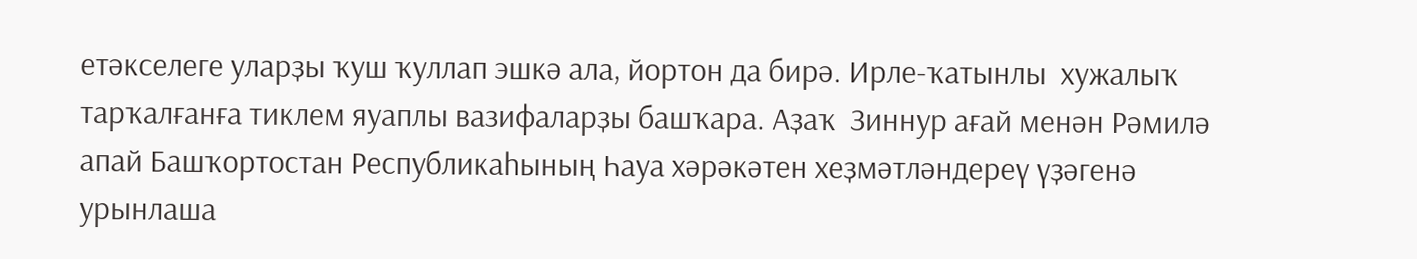етәкселеге уларҙы ҡуш ҡуллап эшкә ала, йортон да бирә. Ирле-ҡатынлы  хужалыҡ тарҡалғанға тиклем яуаплы вазифаларҙы башҡара. Аҙаҡ  Зиннур ағай менән Рәмилә апай Башҡортостан Республикаһының Һауа хәрәкәтен хеҙмәтләндереү үҙәгенә урынлаша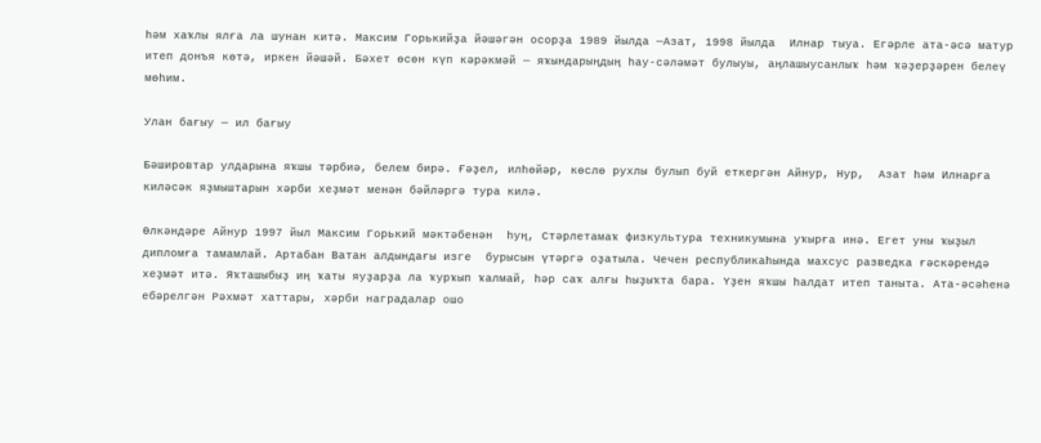һәм хаҡлы ялға ла шунан китә. Максим Горькийҙа йәшәгән осорҙа 1989 йылда —Азат, 1998 йылда  Илнар тыуа. Егәрле ата-әсә матур итеп донъя көтә, иркен йәшәй. Бәхет өсөн күп кәрәкмәй — яҡындарыңдың һау-сәләмәт булыуы, аңлашыусанлыҡ һәм ҡәҙерҙәрен белеү мөһим.

Улан бағыу — ил бағыу

Бәшировтар улдарына яҡшы тәрбиә, белем бирә. Ғәҙел, илһөйәр, көслө рухлы булып буй еткергән Айнур, Нур,  Азат һәм Илнарға киләсәк яҙмыштарын хәрби хеҙмәт менән бәйләргә тура килә.

Өлкәндәре Айнур 1997 йыл Максим Горький мәктәбенән  һуң, Стәрлетамаҡ физкультура техникумына уҡырға инә. Егет уны ҡыҙыл дипломға тамамлай. Артабан Ватан алдындағы изге  бурысын үтәргә оҙатыла. Чечен республикаһында махсус разведка ғәскәрендә хеҙмәт итә. Яҡташыбыҙ иң ҡаты яуҙарҙа ла ҡурҡып ҡалмай, һәр саҡ алғы һыҙыҡта бара. Үҙен яҡшы һалдат итеп таныта. Ата-әсәһенә ебәрелгән Рәхмәт хаттары, хәрби наградалар ошо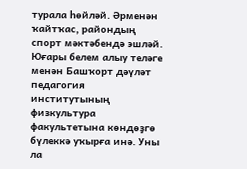турала һөйләй. Әрменән ҡайтҡас, райондың спорт мәктәбендә эшләй. Юғары белем алыу теләге менән Башҡорт дәүләт педагогия институтының физкультура факультетына көндөҙгө бүлеккә уҡырға инә. Уны ла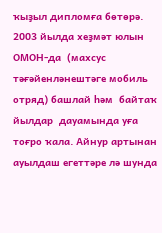ҡыҙыл дипломға бөтөрә. 2003 йылда хеҙмәт юлын ОМОН-да  (махсус тәғәйенләнештәге мобиль отряд) башлай һәм  байтаҡ йылдар  дауамында уға тоғро ҡала. Айнур артынан ауылдаш егеттәре лә шунда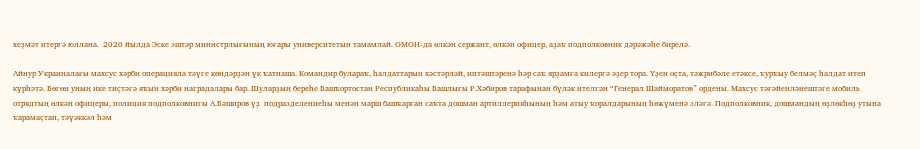хеҙмәт итергә юллана.  2020 йылда Эске эштәр министрлығының юғары университетын тамамлай. ОМОН-да өлкән сержант, өлкән офицер, аҙаҡ подполковник дәрәжәһе бирелә.

Айнур Украиналағы махсус хәрби операцияла тәүге көндәрҙән үк ҡатнаша. Командир булараҡ, һалдаттарын хәстәрләй, иптәштәренә һәр саҡ ярҙамға килергә әҙер тора. Үҙен оҫта, тәжрибәле етәксе, ҡурҡыу белмәҫ һалдат итеп күрһәтә. Бөгөн уның ике тиҫтәгә яҡын хәрби наградалары бар. Шуларҙың береһе Башҡортостан Республикаһы Башлығы Р.Хәбиров тарафынан бүләк ителгән “Генерал Шайморатов” ордены. Махсус тәғәйенләнештәге мобиль отрядтың өлкән офицеры, полиция подполковнигы А.Бәширов үҙ  подразделениеһы менән марш башҡарған саҡта дошман артиллерияһының һәм атыу ҡоралдарының һөжүменә эләгә. Подполковник, дошмандың өҙлөкһөҙ утына ҡарамаҫтан, тәүәккәл һәм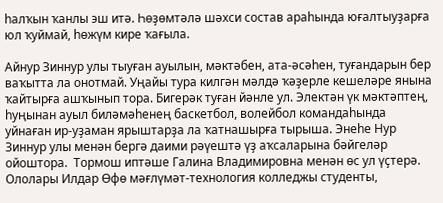һалҡын ҡанлы эш итә. Һөҙөмтәлә шәхси состав араһында юғалтыуҙарға юл ҡуймай, һөжүм кире ҡағыла.

Айнур Зиннур улы тыуған ауылын, мәктәбен, ата-әсәһен, туғандарын бер ваҡытта ла онотмай. Уңайы тура килгән мәлдә ҡәҙерле кешеләре янына  ҡайтырға ашҡынып тора. Бигерәк туған йәнле ул. Электән үк мәктәптең, һуңынан ауыл биләмәһенең баскетбол, волейбол командаһында уйнаған ир-уҙаман ярыштарҙа ла ҡатнашырға тырыша. Энеһе Нур Зиннур улы менән бергә даими рәүештә үҙ аҡсаларына бәйгеләр  ойоштора.  Тормош иптәше Галина Владимировна менән өс ул үҫтерә. Ололары Илдар Өфө мәғлүмәт-технология колледжы студенты,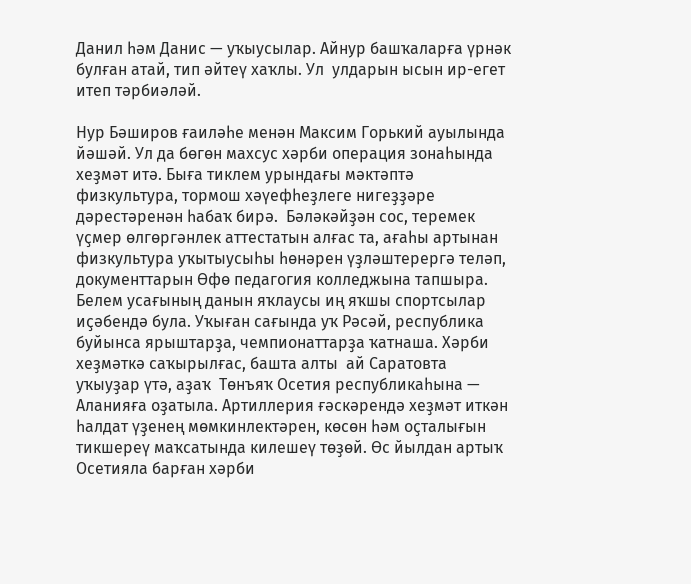Данил һәм Данис — уҡыусылар. Айнур башҡаларға үрнәк булған атай, тип әйтеү хаҡлы. Ул  улдарын ысын ир-егет итеп тәрбиәләй.

Нур Бәширов ғаиләһе менән Максим Горький ауылында йәшәй. Ул да бөгөн махсус хәрби операция зонаһында хеҙмәт итә. Быға тиклем урындағы мәктәптә физкультура, тормош хәүефһеҙлеге нигеҙҙәре дәрестәренән һабаҡ бирә.  Бәләкәйҙән сос, теремек үҫмер өлгөргәнлек аттестатын алғас та, ағаһы артынан физкультура уҡытыусыһы һөнәрен үҙләштерергә теләп, документтарын Өфө педагогия колледжына тапшыра. Белем усағының данын яҡлаусы иң яҡшы спортсылар иҫәбендә була. Уҡыған сағында уҡ Рәсәй, республика буйынса ярыштарҙа, чемпионаттарҙа ҡатнаша. Хәрби хеҙмәткә саҡырылғас, башта алты  ай Саратовта уҡыуҙар үтә, аҙаҡ  Төнъяҡ Осетия республикаһына — Аланияға оҙатыла. Артиллерия ғәскәрендә хеҙмәт иткән һалдат үҙенең мөмкинлектәрен, көсөн һәм оҫталығын тикшереү маҡсатында килешеү төҙөй. Өс йылдан артыҡ Осетияла барған хәрби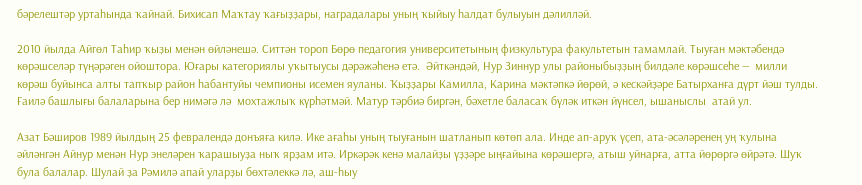бәрелештәр уртаһында ҡайнай. Бихисап Маҡтау ҡағыҙҙары, наградалары уның ҡыйыу һалдат булыуын дәлилләй.

2010 йылда Айгөл Таһир ҡыҙы менән өйләнешә. Ситтән тороп Бөрө педагогия университетының физкультура факультетын тамамлай. Тыуған мәктәбендә көрәшселәр түңәрәген ойоштора. Юғары категориялы уҡытыусы дәрәжәһенә етә.  Әйткәндәй, Нур Зиннур улы районыбыҙҙың билдәле көрәшсеһе —  милли көрәш буйынса алты тапҡыр район һабантуйы чемпионы исемен яуланы. Ҡыҙҙары Камилла, Карина мәктәпкә йөрөй, ә кескәйҙәре Батырханға дүрт йәш тулды. Ғаилә башлығы балаларына бер нимәгә лә  мохтажлыҡ күрһәтмәй. Матур тәрбиә биргән, бәхетле баласаҡ бүләк иткән йүнсел, ышаныслы  атай ул.

Азат Бәширов 1989 йылдың 25 февралендә донъяға килә. Ике ағаһы уның тыуғанын шатланып көтөп ала. Инде ап-аруҡ үҫеп, ата-әсәләренең уң ҡулына әйләнгән Айнур менән Нур энеләрен ҡарашыуҙа ныҡ ярҙам итә. Иркәрәк кенә малайҙы үҙҙәре ыңғайына көрәшергә, атыш уйнарға, атта йөрөргә өйрәтә. Шуҡ була балалар. Шулай ҙа Рәмилә апай уларҙы бөхтәлеккә лә, аш-һыу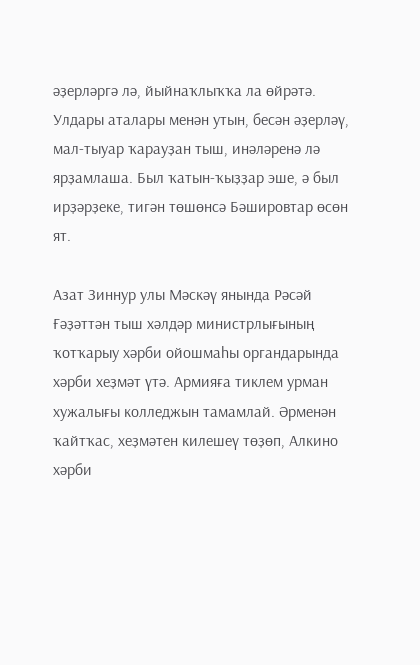әҙерләргә лә, йыйнаҡлыҡҡа ла өйрәтә. Улдары аталары менән утын, бесән әҙерләү, мал-тыуар ҡарауҙан тыш, инәләренә лә ярҙамлаша. Был ҡатын-ҡыҙҙар эше, ә был ирҙәрҙеке, тигән төшөнсә Бәшировтар өсөн ят.

Азат Зиннур улы Мәскәү янында Рәсәй Ғәҙәттән тыш хәлдәр министрлығының ҡотҡарыу хәрби ойошмаһы органдарында хәрби хеҙмәт үтә. Армияға тиклем урман хужалығы колледжын тамамлай. Әрменән ҡайтҡас, хеҙмәтен килешеү төҙөп, Алкино хәрби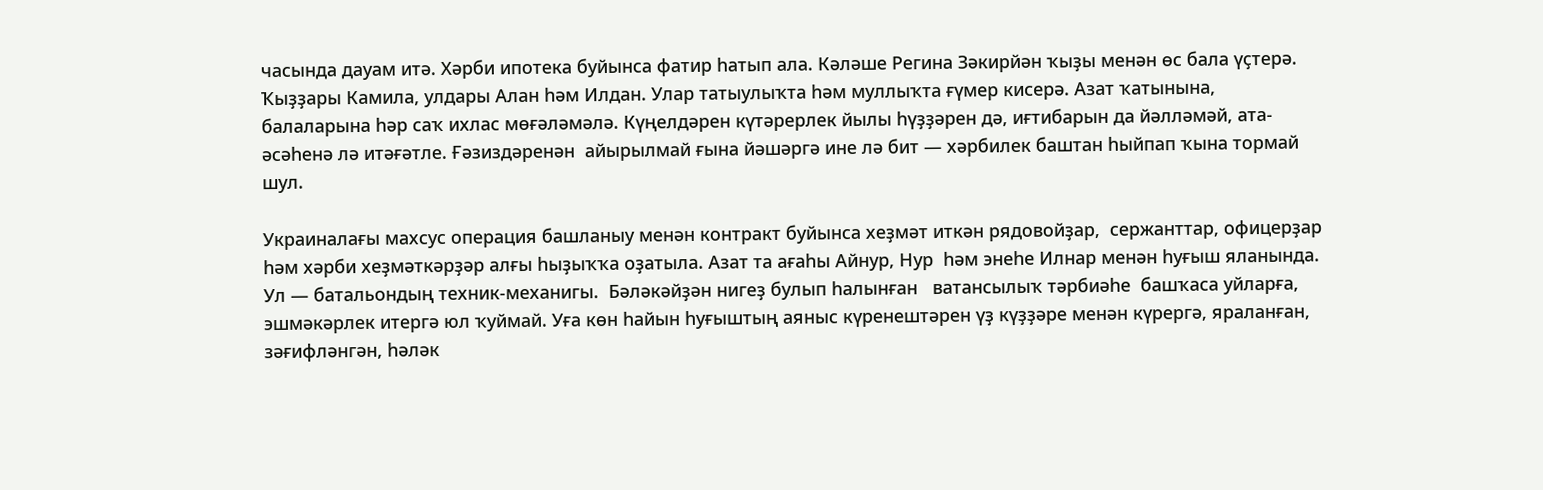часында дауам итә. Хәрби ипотека буйынса фатир һатып ала. Кәләше Регина Зәкирйән ҡыҙы менән өс бала үҫтерә. Ҡыҙҙары Камила, улдары Алан һәм Илдан. Улар татыулыҡта һәм муллыҡта ғүмер кисерә. Азат ҡатынына, балаларына һәр саҡ ихлас мөғәләмәлә. Күңелдәрен күтәрерлек йылы һүҙҙәрен дә, иғтибарын да йәлләмәй, ата-әсәһенә лә итәғәтле. Ғәзиздәренән  айырылмай ғына йәшәргә ине лә бит — хәрбилек баштан һыйпап ҡына тормай шул.

Украиналағы махсус операция башланыу менән контракт буйынса хеҙмәт иткән рядовойҙар,  сержанттар, офицерҙар һәм хәрби хеҙмәткәрҙәр алғы һыҙыҡҡа оҙатыла. Азат та ағаһы Айнур, Нур  һәм энеһе Илнар менән һуғыш яланында. Ул — батальондың техник-механигы.  Бәләкәйҙән нигеҙ булып һалынған   ватансылыҡ тәрбиәһе  башҡаса уйларға, эшмәкәрлек итергә юл ҡуймай. Уға көн һайын һуғыштың аяныс күренештәрен үҙ күҙҙәре менән күрергә, яраланған, зәғифләнгән, һәләк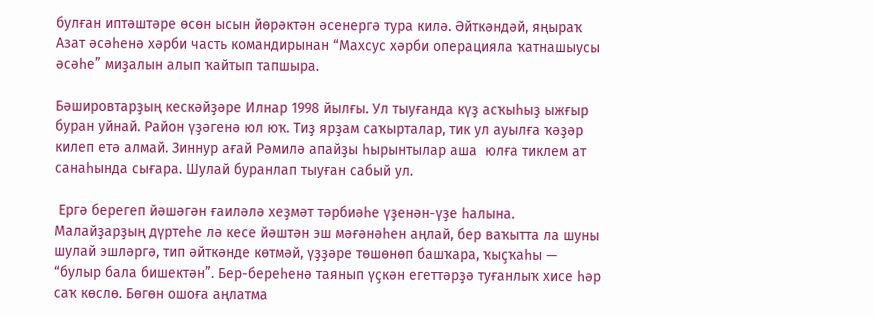булған иптәштәре өсөн ысын йөрәктән әсенергә тура килә. Әйткәндәй, яңыраҡ Азат әсәһенә хәрби часть командирынан “Махсус хәрби операцияла ҡатнашыусы әсәһе” миҙалын алып ҡайтып тапшыра.

Бәшировтарҙың кескәйҙәре Илнар 1998 йылғы. Ул тыуғанда күҙ асҡыһыҙ ыжғыр буран уйнай. Район үҙәгенә юл юҡ. Тиҙ ярҙам саҡырталар, тик ул ауылға ҡәҙәр килеп етә алмай. Зиннур ағай Рәмилә апайҙы һырынтылар аша  юлға тиклем ат санаһында сығара. Шулай буранлап тыуған сабый ул.

 Ергә берегеп йәшәгән ғаиләлә хеҙмәт тәрбиәһе үҙенән-үҙе һалына. Малайҙарҙың дүртеһе лә кесе йәштән эш мәғәнәһен аңлай, бер ваҡытта ла шуны шулай эшләргә, тип әйткәнде көтмәй, үҙҙәре төшөнөп башҡара, ҡыҫҡаһы — “булыр бала бишектән”. Бер-береһенә таянып үҫкән егеттәрҙә туғанлыҡ хисе һәр саҡ көслө. Бөгөн ошоға аңлатма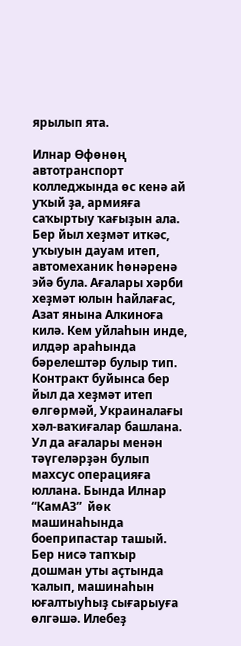ярылып ята.

Илнар Өфөнөң автотранспорт колледжында өс кенә ай уҡый ҙа, армияға саҡыртыу ҡағыҙын ала. Бер йыл хеҙмәт иткәс, уҡыуын дауам итеп, автомеханик һөнәренә эйә була. Ағалары хәрби хеҙмәт юлын һайлағас, Азат янына Алкиноға килә. Кем уйлаһын инде, илдәр араһында бәрелештәр булыр тип. Контракт буйынса бер йыл да хеҙмәт итеп өлгөрмәй, Украиналағы хәл-ваҡиғалар башлана. Ул да ағалары менән тәүгеләрҙән булып махсус операцияға юллана. Бында Илнар “КамАЗ”  йөк машинаһында боеприпастар ташый. Бер нисә тапҡыр дошман уты аҫтында ҡалып, машинаһын юғалтыуһыҙ сығарыуға өлгәшә. Илебеҙ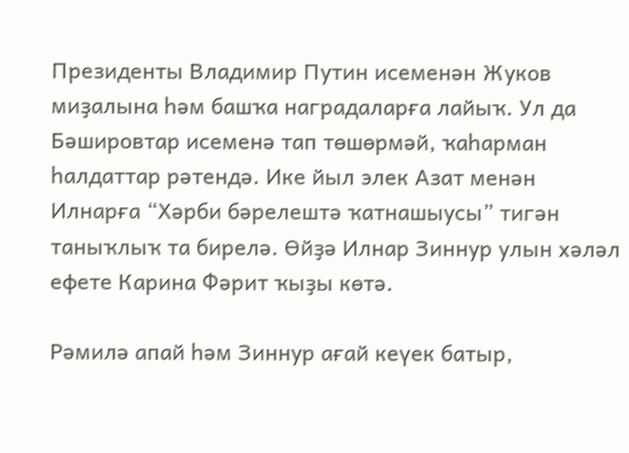Президенты Владимир Путин исеменән Жуков миҙалына һәм башҡа наградаларға лайыҡ. Ул да Бәшировтар исеменә тап төшөрмәй, ҡаһарман һалдаттар рәтендә. Ике йыл элек Азат менән Илнарға “Хәрби бәрелештә ҡатнашыусы” тигән таныҡлыҡ та бирелә. Өйҙә Илнар Зиннур улын хәләл ефете Карина Фәрит ҡыҙы көтә.

Рәмилә апай һәм Зиннур ағай кеүек батыр,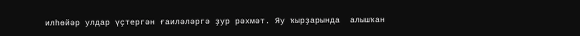илһөйәр улдар үҫтергән ғаиләләргә ҙур рәхмәт. Яу ҡырҙарында  алышҡан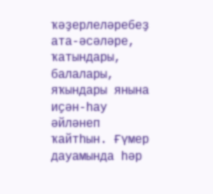ҡәҙерлеләребеҙ ата-әсәләре, ҡатындары, балалары, яҡындары янына иҫән-һау әйләнеп ҡайтһын. Ғүмер дауамында һәр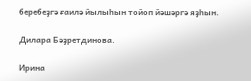беребеҙгә ғаилә йылыһын тойоп йәшәргә яҙһын.

Дилара Бәҙретдинова.

Ирина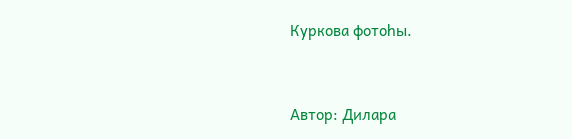Куркова фотоһы.



Автор: Дилара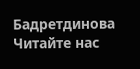Бадретдинова
Читайте нас